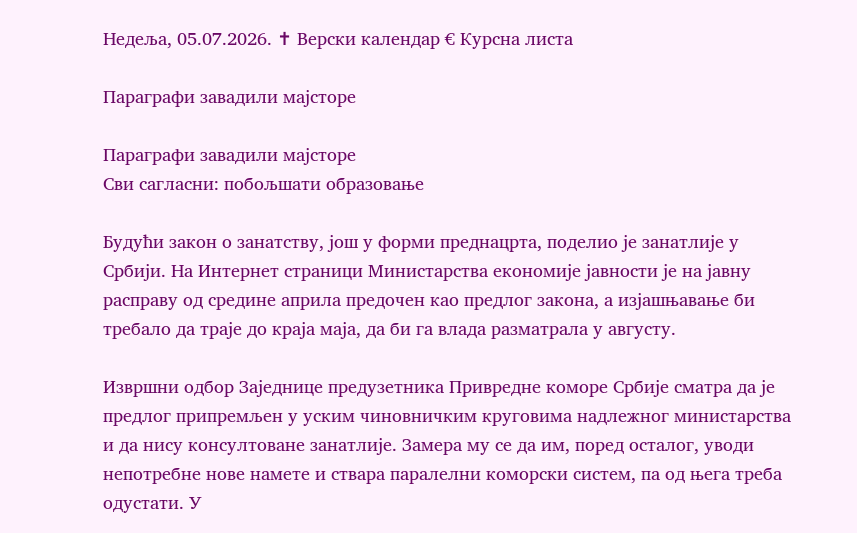Недеља, 05.07.2026. ✝ Верски календар € Курсна листа

Параграфи завадили мајсторе

Параграфи завадили мајсторе
Сви сагласни: побољшати образовање

Будући закон о занатству, још у форми преднацрта, поделио је занатлије у Србији. На Интернет страници Министарства економије јавности је на јавну расправу од средине априла предочен као предлог закона, а изјашњавање би требало да траје до краја маја, да би га влада разматрала у августу.

Извршни одбор Заједнице предузетника Привредне коморе Србије сматра да је предлог припремљен у уским чиновничким круговима надлежног министарства и да нису консултоване занатлије. Замера му се да им, поред осталог, уводи непотребне нове намете и ствара паралелни коморски систем, па од њега треба одустати. У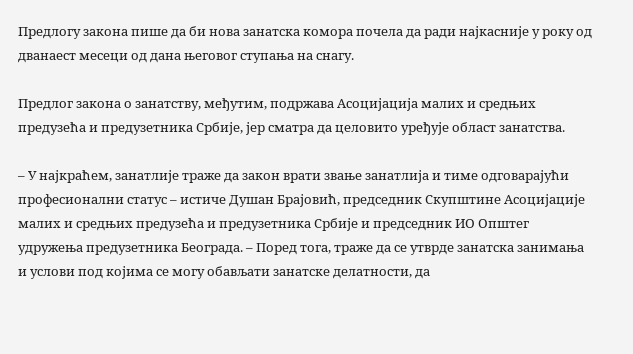Предлогу закона пише да би нова занатска комора почела да ради најкасније у року од дванаест месеци од дана његовог ступања на снагу.

Предлог закона о занатству, међутим, подржава Асоцијација малих и средњих предузећа и предузетника Србије, јер сматра да целовито уређује област занатства.

– У најкраћем, занатлије траже да закон врати звање занатлија и тиме одговарајући професионални статус – истиче Душан Брајовић, председник Скупштине Асоцијације малих и средњих предузећа и предузетника Србије и председник ИО Општег удружења предузетника Београда. – Поред тога, траже да се утврде занатска занимања и услови под којима се могу обављати занатске делатности, да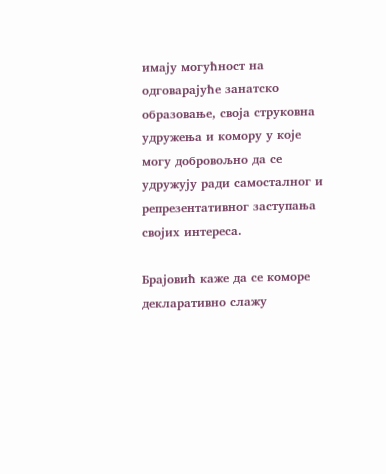имају могућност на одговарајуће занатско образовање, своја струковна удружења и комору у које могу добровољно да се удружују ради самосталног и репрезентативног заступања својих интереса.

Брајовић каже да се коморе декларативно слажу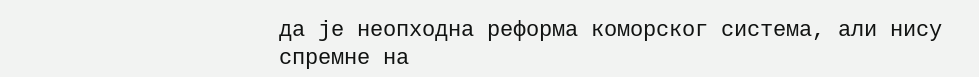да је неопходна реформа коморског система, али нису спремне на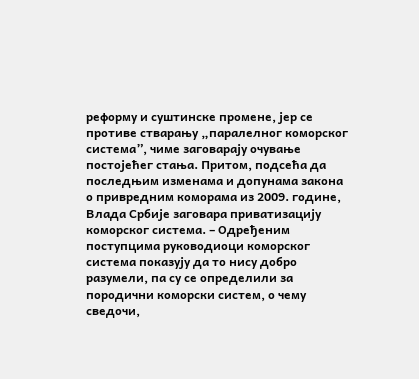реформу и суштинске промене, јер се противе стварању „паралелног коморског система”, чиме заговарају очување постојећег стања. Притом, подсећа да последњим изменама и допунама закона о привредним коморама из 2009. године, Влада Србије заговара приватизацију коморског система. – Одређеним поступцима руководиоци коморског система показују да то нису добро разумели, па су се определили за породични коморски систем, о чему сведочи,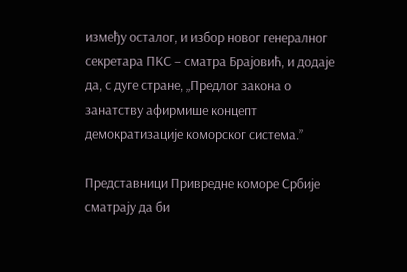између осталог, и избор новог генералног секретара ПКС – сматра Брајовић, и додаје да, с дуге стране, „Предлог закона о занатству афирмише концепт демократизације коморског система.”

Представници Привредне коморе Србије сматрају да би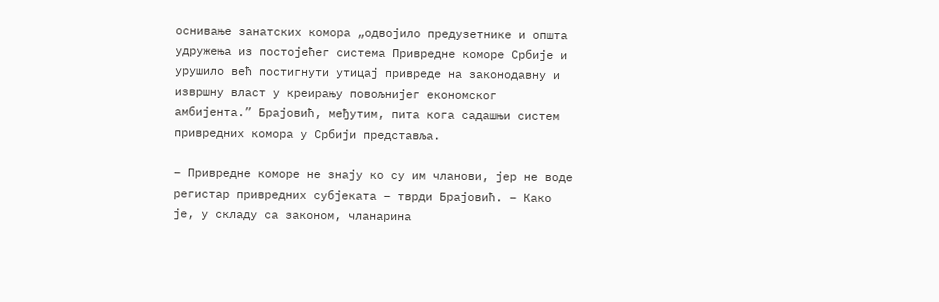оснивање занатских комора „одвојило предузетнике и општа удружења из постојећег система Привредне коморе Србије и урушило већ постигнути утицај привреде на законодавну и извршну власт у креирању повољнијег економског амбијента.” Брајовић, међутим, пита кога садашњи систем привредних комора у Србији представља.

– Привредне коморе не знају ко су им чланови, јер не воде регистар привредних субјеката – тврди Брајовић. – Како је, у складу са законом, чланарина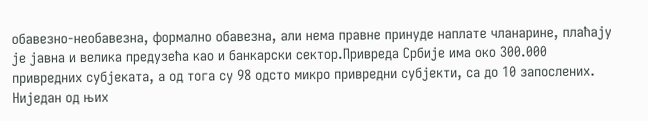обавезно-необавезна, формално обавезна, али нема правне принуде наплате чланарине, плаћају је јавна и велика предузећа као и банкарски сектор.Привреда Србије има око 300.000 привредних субјеката, а од тога су 98 одсто микро привредни субјекти, са до 10 запослених. Ниједан од њих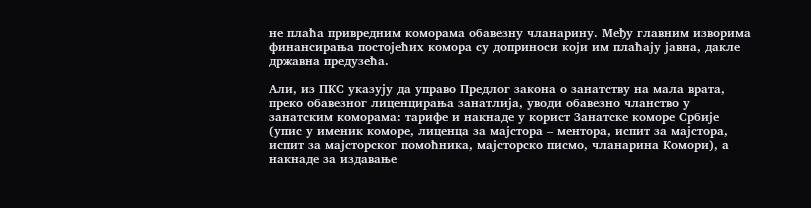не плаћа привредним коморама обавезну чланарину. Међу главним изворима финансирања постојећих комора су доприноси који им плаћају јавна, дакле државна предузећа.

Али, из ПКС указују да управо Предлог закона о занатству на мала врата, преко обавезног лиценцирања занатлија, уводи обавезно чланство у занатским коморама: тарифе и накнаде у корист Занатске коморе Србије (упис у именик коморе, лиценца за мајстора – ментора, испит за мајстора, испит за мајсторског помоћника, мајсторско писмо, чланарина Комори), а накнаде за издавање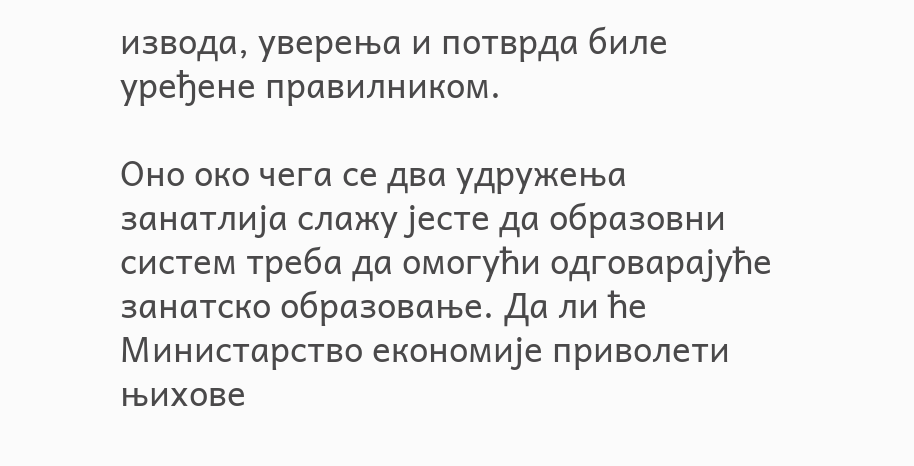извода, уверења и потврда биле уређене правилником.

Оно око чега се два удружења занатлија слажу јесте да образовни систем треба да омогући одговарајуће занатско образовање. Да ли ће Министарство економије приволети њихове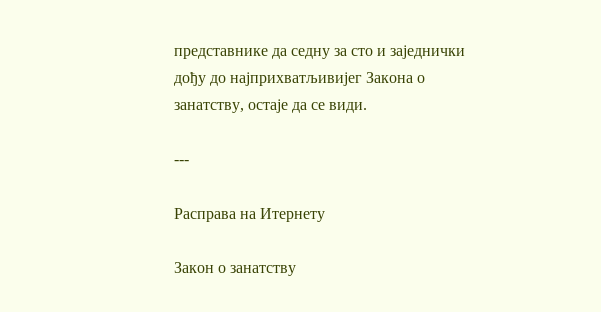представнике да седну за сто и заједнички дођу до најприхватљивијег Закона о занатству, остаје да се види.

---

Расправа на Итернету

Закон о занатству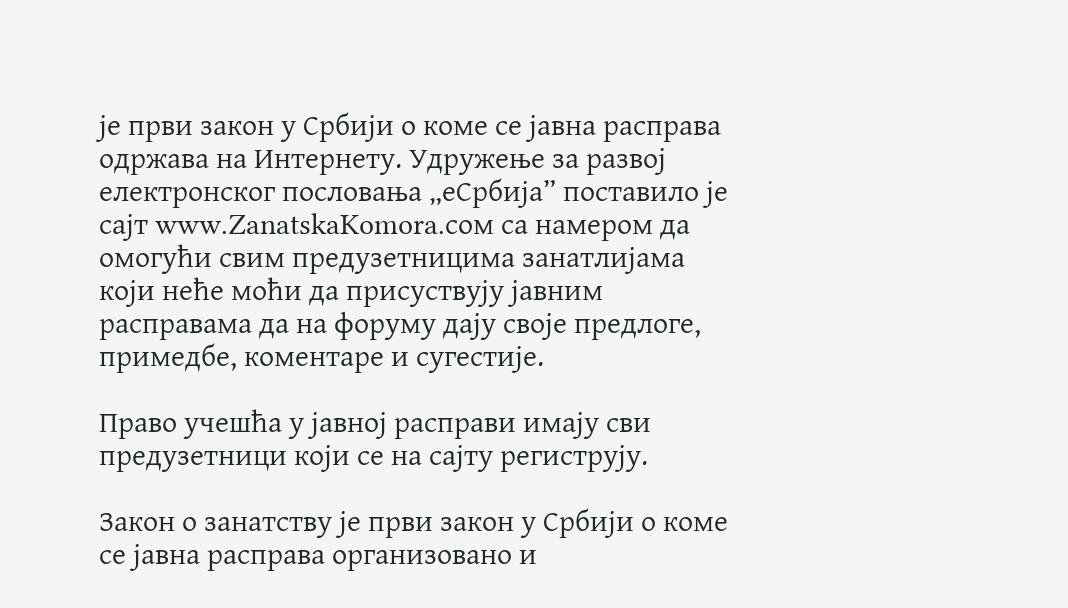је први закон у Србији о коме се јавна расправа одржава на Интернету. Удружење за развој електронског пословања „еСрбија” поставило је сајт www.ZanatskaKomora.cом са намером да омогући свим предузетницима занатлијама који неће моћи да присуствују јавним расправама да на форуму дају своје предлоге, примедбе, коментаре и сугестије.

Право учешћа у јавној расправи имају сви предузетници који се на сајту региструју.

Закон о занатству је први закон у Србији о коме се јавна расправа организовано и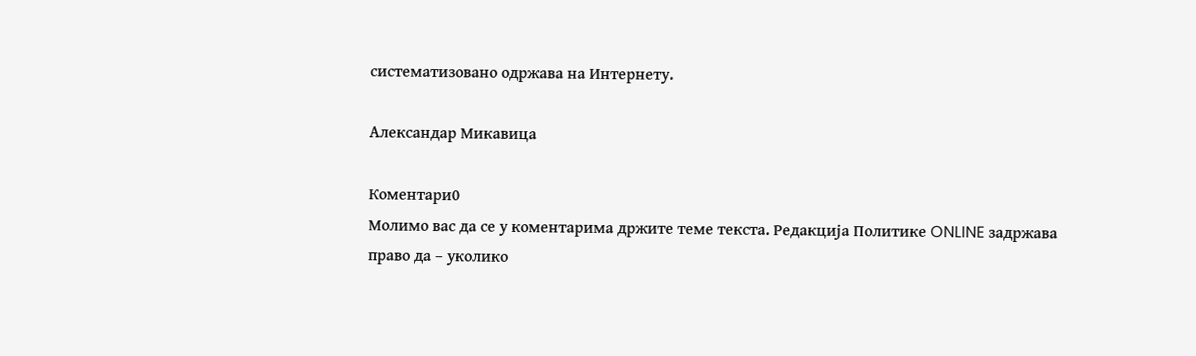систематизовано одржава на Интернету.

Александар Микавица

Коментари0
Молимо вас да се у коментарима држите теме текста. Редакција Политике ONLINE задржава право да – уколико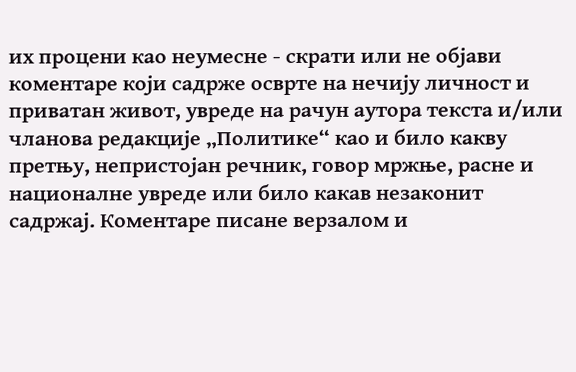их процени као неумесне - скрати или не објави коментаре који садрже осврте на нечију личност и приватан живот, увреде на рачун аутора текста и/или чланова редакције „Политике“ као и било какву претњу, непристојан речник, говор мржње, расне и националне увреде или било какав незаконит садржај. Коментаре писане верзалом и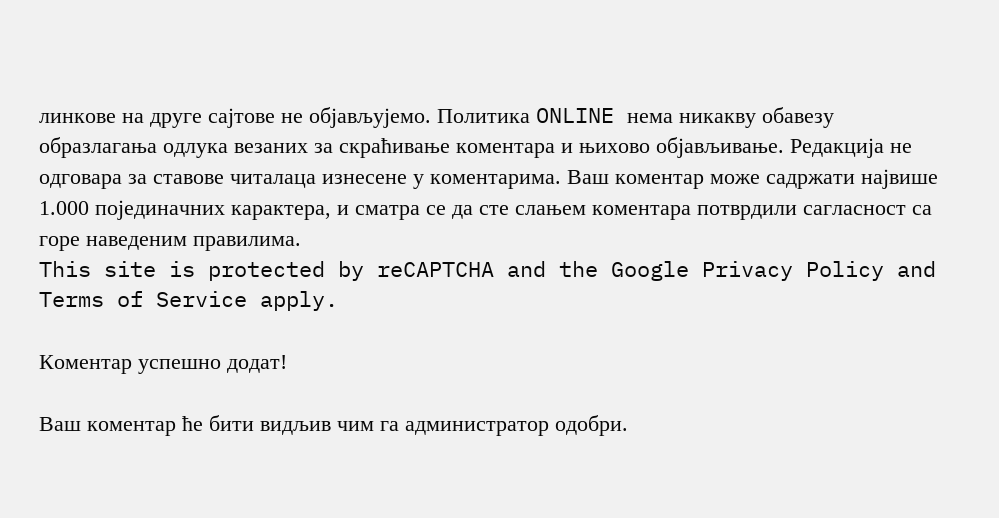линкове на друге сајтове не објављујемо. Политика ONLINE нема никакву обавезу образлагања одлука везаних за скраћивање коментара и њихово објављивање. Редакција не одговара за ставове читалаца изнесене у коментарима. Ваш коментар може садржати највише 1.000 појединачних карактера, и сматра се да сте слањем коментара потврдили сагласност са горе наведеним правилима.
This site is protected by reCAPTCHA and the Google Privacy Policy and Terms of Service apply.

Комeнтар успeшно додат!

Ваш комeнтар ћe бити видљив чим га администратор одобри.